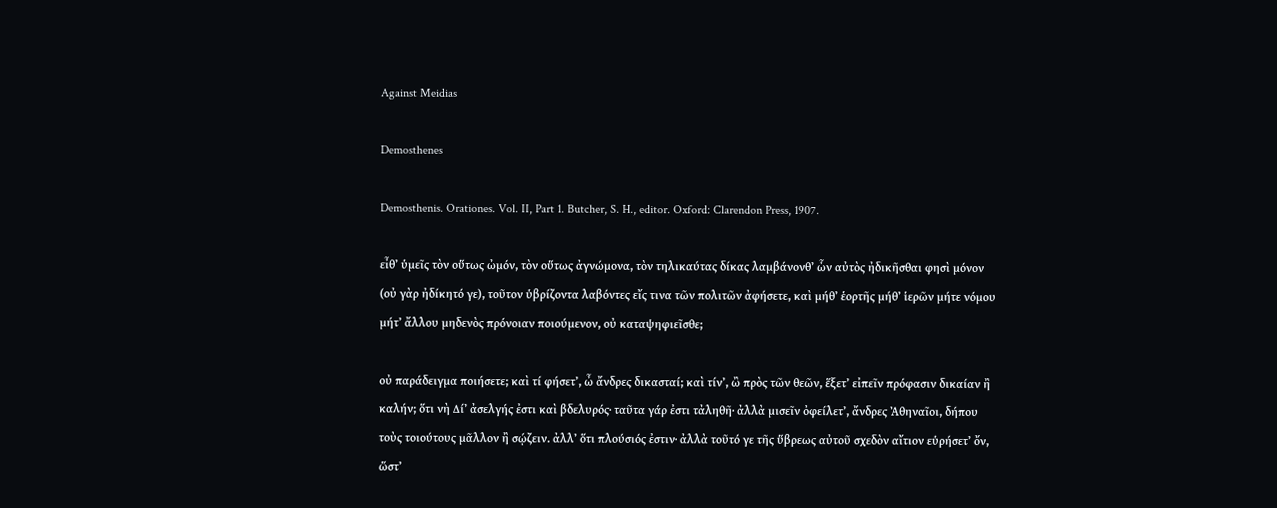Against Meidias

Demosthenes

Demosthenis. Orationes. Vol. II, Part 1. Butcher, S. H., editor. Oxford: Clarendon Press, 1907.

εἶθʼ ὑμεῖς τὸν οὕτως ὠμόν, τὸν οὕτως ἀγνώμονα, τὸν τηλικαύτας δίκας λαμβάνονθʼ ὧν αὐτὸς ἠδικῆσθαι φησὶ μόνον (οὐ γὰρ ἠδίκητό γε), τοῦτον ὑβρίζοντα λαβόντες εἴς τινα τῶν πολιτῶν ἀφήσετε, καὶ μήθʼ ἑορτῆς μήθʼ ἱερῶν μήτε νόμου μήτʼ ἄλλου μηδενὸς πρόνοιαν ποιούμενον, οὐ καταψηφιεῖσθε;

οὐ παράδειγμα ποιήσετε; καὶ τί φήσετʼ, ὦ ἄνδρες δικασταί; καὶ τίνʼ, ὢ πρὸς τῶν θεῶν, ἕξετʼ εἰπεῖν πρόφασιν δικαίαν ἢ καλήν; ὅτι νὴ Δίʼ ἀσελγής ἐστι καὶ βδελυρός· ταῦτα γάρ ἐστι τἀληθῆ· ἀλλὰ μισεῖν ὀφείλετʼ, ἄνδρες Ἀθηναῖοι, δήπου τοὺς τοιούτους μᾶλλον ἢ σῴζειν. ἀλλʼ ὅτι πλούσιός ἐστιν· ἀλλὰ τοῦτό γε τῆς ὕβρεως αὐτοῦ σχεδὸν αἴτιον εὑρήσετʼ ὄν, ὥστʼ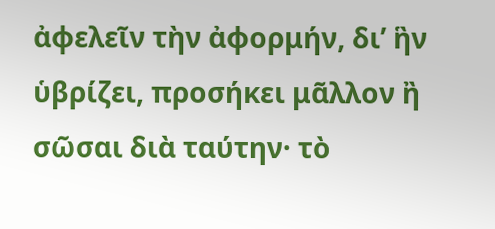ἀφελεῖν τὴν ἀφορμήν, διʼ ἣν ὑβρίζει, προσήκει μᾶλλον ἢ σῶσαι διὰ ταύτην· τὸ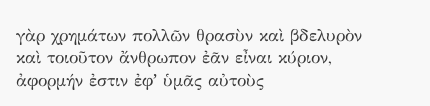γὰρ χρημάτων πολλῶν θρασὺν καὶ βδελυρὸν καὶ τοιοῦτον ἄνθρωπον ἐᾶν εἶναι κύριον, ἀφορμήν ἐστιν ἐφʼ ὑμᾶς αὐτοὺς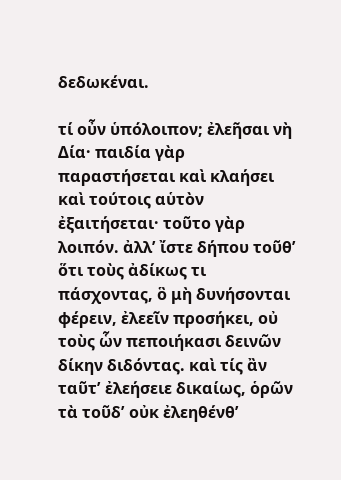δεδωκέναι.

τί οὖν ὑπόλοιπον; ἐλεῆσαι νὴ Δία· παιδία γὰρ παραστήσεται καὶ κλαήσει καὶ τούτοις αὑτὸν ἐξαιτήσεται· τοῦτο γὰρ λοιπόν. ἀλλʼ ἴστε δήπου τοῦθʼ ὅτι τοὺς ἀδίκως τι πάσχοντας, ὃ μὴ δυνήσονται φέρειν, ἐλεεῖν προσήκει, οὐ τοὺς ὧν πεποιήκασι δεινῶν δίκην διδόντας. καὶ τίς ἂν ταῦτʼ ἐλεήσειε δικαίως, ὁρῶν τὰ τοῦδʼ οὐκ ἐλεηθένθʼ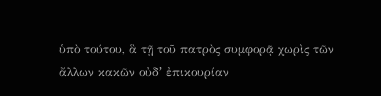ὑπὸ τούτου, ἃ τῇ τοῦ πατρὸς συμφορᾷ χωρὶς τῶν ἄλλων κακῶν οὐδʼ ἐπικουρίαν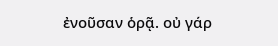ἐνοῦσαν ὁρᾷ. οὐ γάρ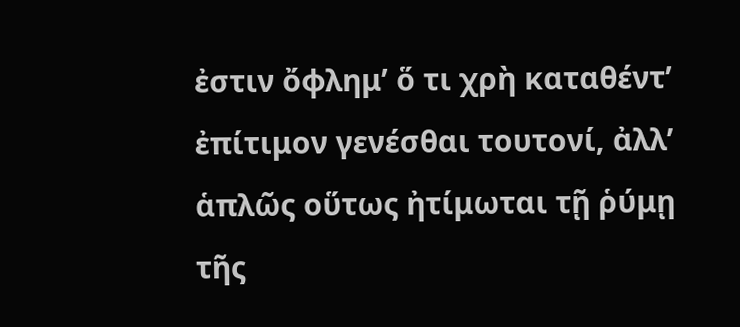ἐστιν ὄφλημʼ ὅ τι χρὴ καταθέντʼ ἐπίτιμον γενέσθαι τουτονί, ἀλλʼ ἁπλῶς οὕτως ἠτίμωται τῇ ῥύμῃ τῆς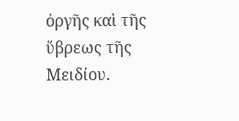ὀργῆς καὶ τῆς ὕβρεως τῆς Μειδίου.